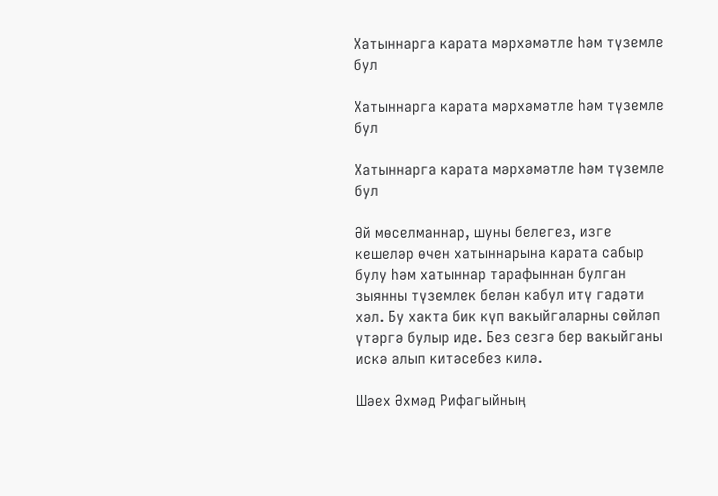Хатыннарга карата мәрхәмәтле һәм түземле бул

Хатыннарга карата мәрхәмәтле һәм түземле бул

Хатыннарга карата мәрхәмәтле һәм түземле бул

Әй мөселманнар, шуны белегез, изге кешеләр өчен хатыннарына карата сабыр булу һәм хатыннар тарафыннан булган зыянны түземлек белән кабул итү гадәти хәл. Бу хакта бик күп вакыйгаларны сөйләп үтәргә булыр иде. Без сезгә бер вакыйганы искә алып китәсебез килә.

Шәех Әхмәд Рифагыйның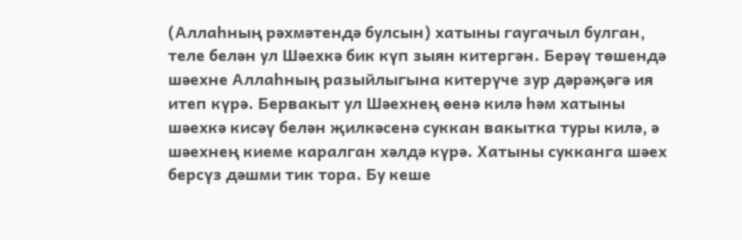(Аллаһның рәхмәтендә булсын) хатыны гаугачыл булган, теле белән ул Шәехкә бик күп зыян китергән. Берәү төшендә шәехне Аллаһның разыйлыгына китерүче зур дәрәҗәгә ия итеп күрә. Бервакыт ул Шәехнең өенә килә һәм хатыны шәехкә кисәү белән җилкәсенә суккан вакытка туры килә, ә шәехнең киеме каралган хәлдә күрә. Хатыны сукканга шәех берсүз дәшми тик тора. Бу кеше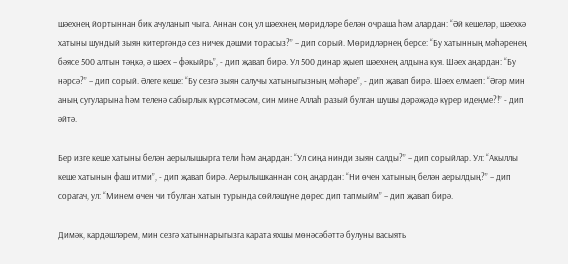шәехнең йортыннан бик ачуланып чыга. Аннан соң ул шәехнең мөридләре белән очраша һәм алардан: “Әй кешеләр, шәехкә хатыны шундый зыян китергәндә сез ничек дәшми торасыз?” – дип сорый. Мөридләрнең берсе: “Бу хатынның мәһәренең бәясе 500 алтын тәңкә, ә шәех – фәкыйрь”, - дип җавап бирә. Ул 500 динар җыеп шәехнең алдына куя. Шәех аңардан: “Бу нәрсә?” – дип сорый. Әлеге кеше: “Бу сезгә зыян салучы хатыныгызның мәһәре”, - дип җавап бирә. Шәех елмаеп: “Әгәр мин аның сугуларына һәм теленә сабырлык күрсәтмәсәм, син мине Аллаһ разый булган шушы дәрәҗәдә күрер идеңме?!” - дип әйтә.

Бер изге кеше хатыны белән аерылышырга тели һәм аңардан: “Ул сиңа нинди зыян салды?” – дип сорыйлар. Ул: “Акыллы кеше хатынын фаш итми”, - дип җавап бирә. Аерылышканнан соң аңардан: “Ни өчен хатының белән аерылдың?” – дип сорагач, ул: “Минем өчен чи тбулган хатын турында сөйләшүне дөрес дип тапмыйм” – дип җавап бирә.

Димәк, кардәшләрем, мин сезгә хатыннарыгызга карата яхшы мөнәсәбәттә булуны васыять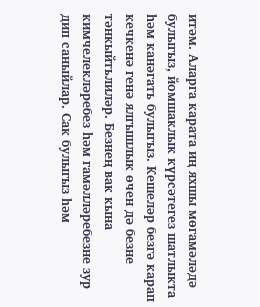итәм. Аларга карата иң яхшы мөгамәләдә булыгыз, йомшаклык күрсәтегез шатлыкта һәм канәгать булыгыз. Кешеләр безгә карап кечкенә генә ялгышлык өчен дә безне тәнкыйтьлиләр. Безнең вак кына кимчелекләребез һәм гамәлләребезне зур дип саныйлар. Сак булыгыз һәм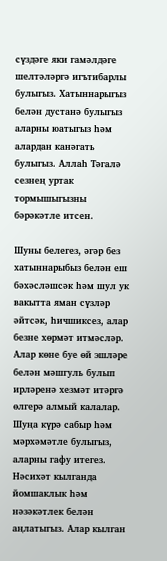сүздәге яки гамәлдәге шелтәләргә игътибарлы булыгыз. Хатыннарыгыз белән дустанә булыгыз аларны юатыгыз һәм алардан канәгать булыгыз. Аллаһ Тәгалә сезнең уртак тормышыгызны бәрәкәтле итсен.

Шуны белегез, әгәр без хатыннарыбыз белән еш бәхәсләшсәк һәм шул ук вакытта яман сүзләр әйтсәк, һичшиксез, алар безне хөрмәт итмәсләр. Алар көне буе өй эшләре белән мәшгуль булып ирләренә хезмәт итәргә өлгерә алмый калалар. Шуңа күрә сабыр һәм мәрхәмәтле булыгыз, аларны гафу итегез. Нәсихәт кылганда йомшаклык һәм нәзәкәтлек белән аңлатыгыз. Алар кылган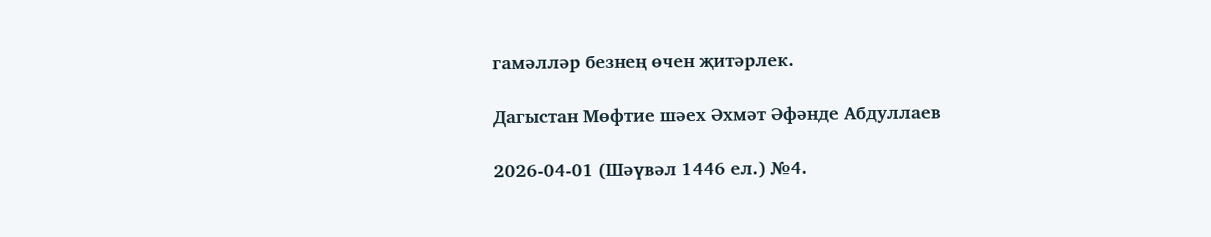гамәлләр безнең өчен җитәрлек.

Дагыстан Мөфтие шәех Әхмәт Әфәнде Абдуллаев

2026-04-01 (Шәүвәл 1446 ел.) №4.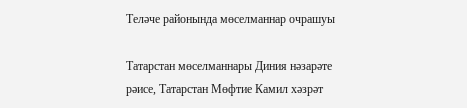Теләче районында мөселманнар очрашуы

Татарстан мөселманнары Диния нәзарәте рәисе, Татарстан Мөфтие Камил хәзрәт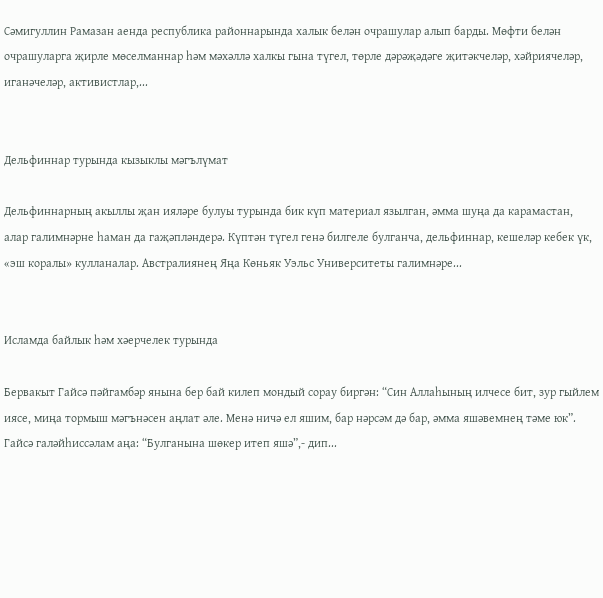Сәмигуллин Рамазан аенда республика районнарында халык белән очрашулар алып барды. Мөфти белән очрашуларга җирле мөселманнар һәм мәхәллә халкы гына түгел, төрле дәрәҗәдәге җитәкчеләр, хәйриячеләр, иганәчеләр, активистлар,...


Дельфиннар турында кызыклы мәгълүмат

Дельфиннарның акыллы җан ияләре булуы турында бик күп материал язылган, әмма шуңа да карамастан, алар галимнәрне һаман да гаҗәпләндерә. Күптән түгел генә билгеле булганча, дельфиннар, кешеләр кебек үк, «эш коралы» кулланалар. Австралиянең Яңа Көньяк Уэльс Университеты галимнәре...


Исламда байлык һәм хәерчелек турында

Бервакыт Гайсә пәйгамбәр янына бер бай килеп мондый сорау биргән: “Син Аллаһының илчесе бит, зур гыйлем иясе, миңа тормыш мәгънәсен аңлат әле. Менә ничә ел яшим, бар нәрсәм дә бар, әмма яшәвемнең тәме юк”.   Гайсә галәйһиссәлам аңа: “Булганына шөкер итеп яшә”,- дип...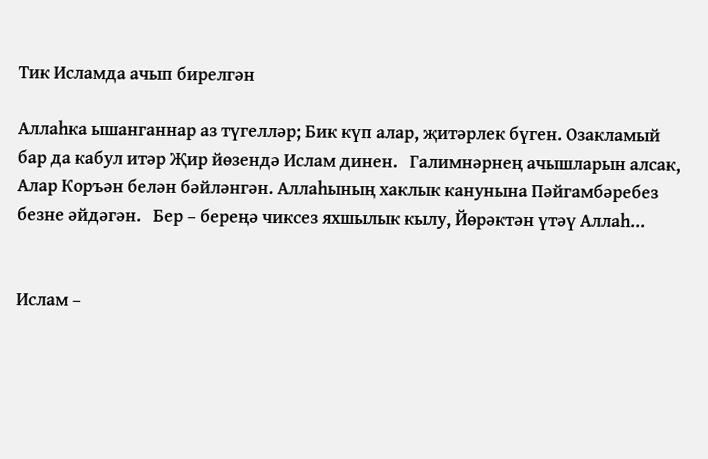Тик Исламда ачып бирелгән

Аллаһка ышанганнар аз түгелләр; Бик күп алар, җитәрлек бүген. Озакламый бар да кабул итәр Җир йөзендә Ислам динен.   Галимнәрнең ачышларын алсак, Алар Коръән белән бәйләнгән. Аллаһының хаклык канунына Пәйгамбәребез безне әйдәгән.   Бер – береңә чиксез яхшылык кылу, Йөрәктән үтәү Аллаһ...


Ислам –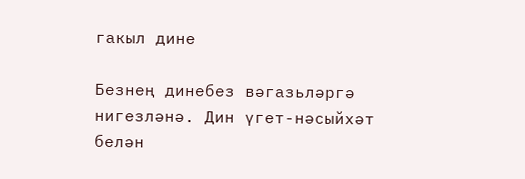гакыл дине

Безнең динебез вәгазьләргә нигезләнә. Дин үгет-нәсыйхәт белән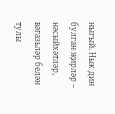ныгый. Нык дин булган җирләр – нәсыйхәтләр, вәгазьләр белән тулы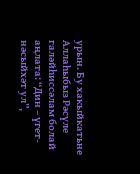урын. Бу хакыйкатьне Аллаһыбыз Рәсүле галәйһиссәлам болай аңлата: “Дин – үгет-нәсыйхәт ул”,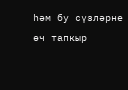һәм бу сүзләрне өч тапкыр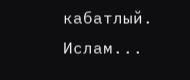кабатлый.   Ислам...